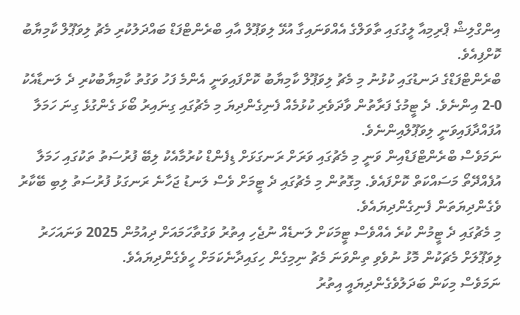އިންގްލިޝް ޕްރިމިއާ ލީގުގައި ތާވަލްގެ އެއްވަނައިގާ އުޅޭ ލިވަޕޫލް އާއި ބްރެންޓްފަޑް ބައްދަލުކުރި މެޗު ލިވަޕޫލް ކާމިޔާބު ކޮށްފިއެވެ.
ބްރެންޓްފަޑްގެ ދަނޑުގައި ކުޅުނު މި މެޗު ލިވަޕޫލް ކާމިޔާބު ކޮށްފައިވަނީ އެންމެ ފަހު ވަގުތު ކާމިޔާބުކުރި ދެ ލަނޑާއެކު 0-2 އިންނެވެ. ދެ ޓީމުގެ ފަރާތުން ވާދަވެރި ކުޅުމެއް ފެނިގެންދިޔަ މި މެޗުގައި ގިނައިރު ބޯޅަ ގެންގުޅެ ގިނަ ހަމަލާ އުފައްދާފައިވަނީ ލިވަޕޫލްއިންނެވެ.
ނަމަވެސް ބްރެންޓްފަޑްއިން ވަނީ މި މެޗުގައި ވަރަށް ރަނގަޅަށް ޑިފެންޑް ކުރުމާއެކު ލިބޭ ފުރުސަތު ތަކުގައި ހަމަލާ އުފެއްދޭތޯ މަސައްކަތް ކޮށްފައެވެ. މިގޮތުން މި މެޗުގައި ދެ ޓީމަށް ވެސް ލަނޑު ޖަހާނެ ރަނގަޅު ފުރުސަތު ލިބި ބޭކާރު ވެގެންދިޔަތަން ފެނިގެންދިޔައެވެ.
މި މެޗުގައި ދެ ޓީމުން ކުރެ އެއްވެސް ޓީމަކަށް ލަނޑެއް ނުޖެހި އިތުރު ވަގުތާހަމައަށް ދިއުމުން 2025 ވަނައަހަރު ލިވަޕޫލަށް މެޗަކުން މޮޅު ނުވެވި ތިންވަނަ މެޗު ނިމިގެން ހިގައިދާނެކަމަށް ހީވެގެންދިޔައެވެ.
ނަމަވެސް މިކަން ބަދަލުވެގެންދިޔައީ އިތުރު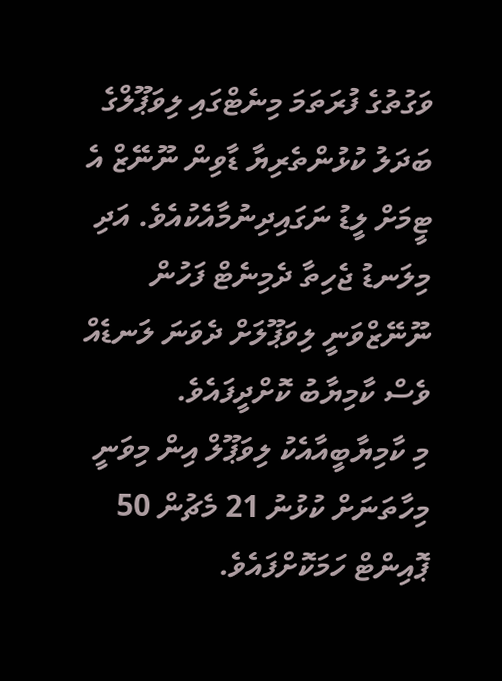ވަގުތުގެ ފުރަތަމަ މިނެޓްގައި ލިވަޕޫލްގެ ބަދަލު ކުޅުންތެރިޔާ ޑާވިން ނޫނޭޒް އެ ޓީމަށް ލީޑު ނަގައިދިނުމާއެކުއެވެ. އަދި މިލަނޑު ޖެހިތާ ދެމިނެޓް ފަހުން ނޫނޭޒްވަނީ ލިވަޕޫލަށް ދެވަނަ ލަނޑެއް ވެސް ކާމިޔާބު ކޮށްދީފައެވެ.
މި ކާމިޔާބީއާއެކު ލިވަޕޫލް އިން މިވަނީ މިހާތަނަށް ކުޅުނު 21 މެޗުން 50 ޕޮއިންޓް ހަމަކޮށްފައެވެ.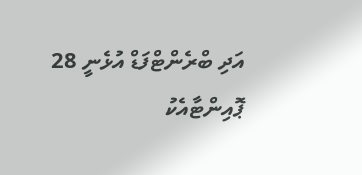އަދި ބްރެންޓްފަޑް އުޅެނީ 28 ޕޮއިންޓާއެކު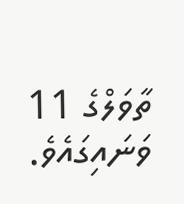ތާވަލްގެ 11 ވަނައިގައެވެ.